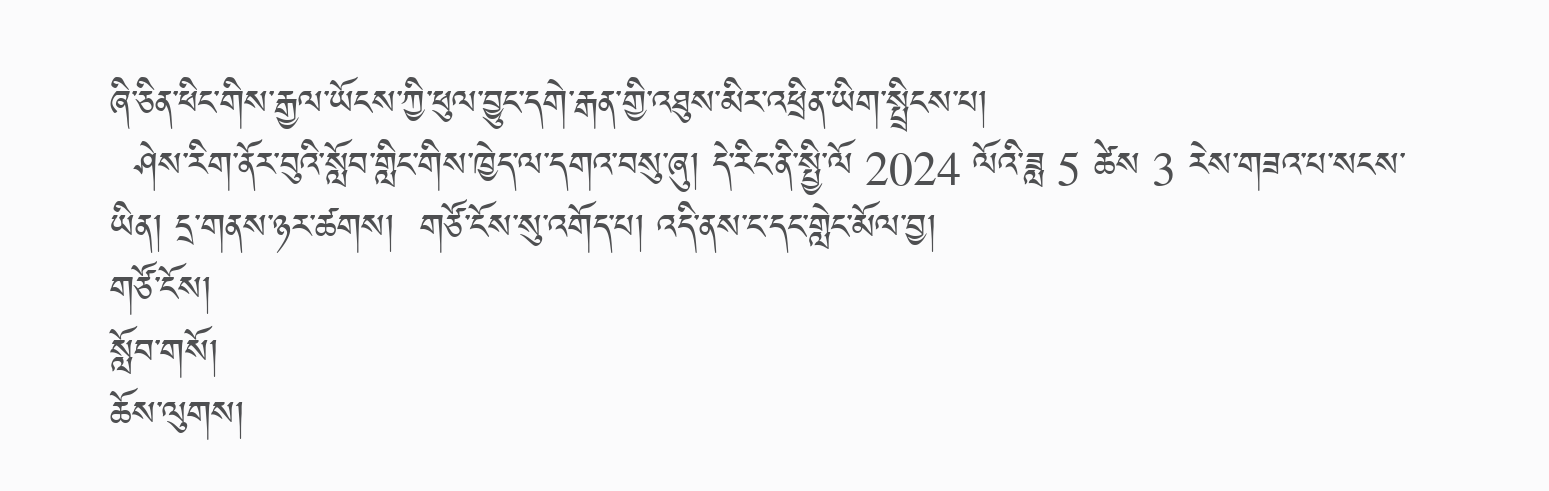ཞི་ཅིན་ཕིང་གིས་རྒྱལ་ཡོངས་ཀྱི་ཕུལ་བྱུང་དགེ་རྒན་གྱི་འཐུས་མིར་འཕྲིན་ཡིག་སྤྲིངས་པ།
  ཤེས་རིག་ནོར་བུའི་སློབ་གླིང་གིས་ཁྱེད་ལ་དགའ་བསུ་ཞུ། དེ་རིང་ནི་སྤྱི་ལོ 2024 ལོའི་ཟླ 5 ཚེས 3 རེས་གཟའ་པ་སངས་ཡིན། དྲ་གནས་ཉར་ཚགས།  གཙོ་ངོས་སུ་འགོད་པ། འདི་ནས་ང་དང་གླེང་མོལ་བྱ།
གཙོ་ངོས།
སློབ་གསོ།
ཆོས་ལུགས།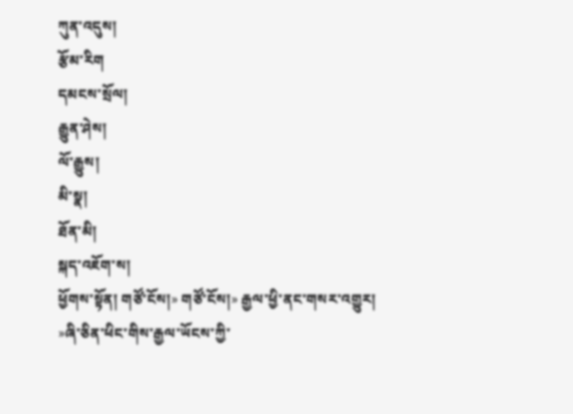ཀུན་འདུས།
རྩོམ་རིག
དམངས་སྲོལ།
རྒྱུན་ཤེས།
ལོ་རྒྱུས།
མི་སྣ།
ཐོན་མི།
སྐད་འཇོག་ས།
ཕྱོགས་སྟོན། གཙོ་ངོས།» གཙོ་ངོས།» རྒྱལ་ཕྱི་ནང་གསར་འགྱུར། »ཞི་ཅིན་ཕིང་གིས་རྒྱལ་ཡོངས་ཀྱི་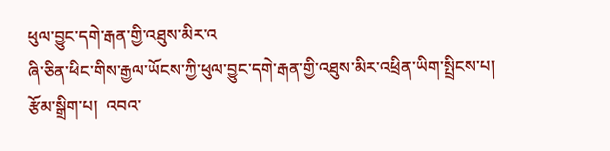ཕུལ་བྱུང་དགེ་རྒན་གྱི་འཐུས་མིར་འ
ཞི་ཅིན་ཕིང་གིས་རྒྱལ་ཡོངས་ཀྱི་ཕུལ་བྱུང་དགེ་རྒན་གྱི་འཐུས་མིར་འཕྲིན་ཡིག་སྤྲིངས་པ།
རྩོམ་སྒྲིག་པ།  འབའ་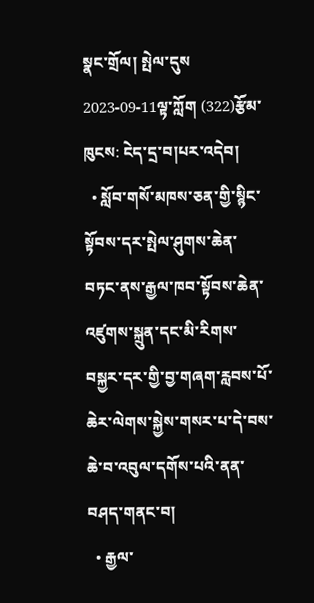སྣང་གྲོལ། སྤེལ་དུས 2023-09-11ལྟ་ཀློག (322)རྩོམ་ཁུངས: ངེད་དྲ་བ།པར་འདེབ།
  • སློབ་གསོ་མཁས་ཅན་གྱི་སྙིང་སྟོབས་དར་སྤེལ་ཤུགས་ཆེན་བཏང་ནས་རྒྱལ་ཁབ་སྟོབས་ཆེན་འཛུགས་སྐྲུན་དང་མི་རིགས་བསྐྱར་དར་གྱི་བྱ་གཞག་རླབས་པོ་ཆེར་ལེགས་སྐྱེས་གསར་པ་དེ་བས་ཆེ་བ་འབུལ་དགོས་པའི་ནན་བཤད་གནང་བ།
  • རྒྱལ་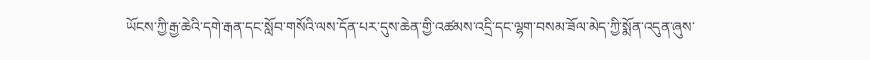ཡོངས་ཀྱི་རྒྱ་ཆེའི་དགེ་རྒན་དང་སློབ་གསོའི་ལས་དོན་པར་དུས་ཆེན་གྱི་འཚམས་འདྲི་དང་ལྷག་བསམ་ཟོལ་མེད་ཀྱི་སྨོན་འདུན་ཞུས་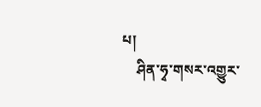པ།
    ཤིན་ཧྭ་གསར་འགྱུར་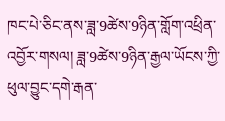ཁང་པེ་ཅིང་ནས་ཟླ་9ཚེས་9ཉིན་གློག་འཕྲིན་འབྱོར་གསལ། ཟླ་9ཚེས་9ཉིན་རྒྱལ་ཡོངས་ཀྱི་ཕུལ་བྱུང་དགེ་རྒན་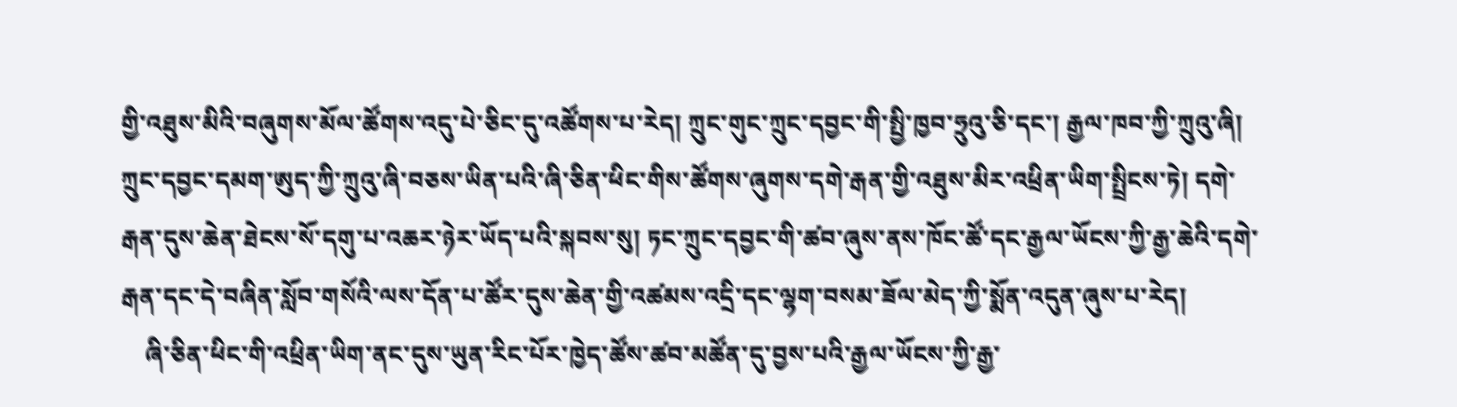གྱི་འཐུས་མིའི་བཞུགས་མོལ་ཚོགས་འདུ་པེ་ཅིང་དུ་འཚོགས་པ་རེད། ཀྲུང་གུང་ཀྲུང་དབྱང་གི་སྤྱི་ཁྱབ་ཧྲུའུ་ཅི་དང་། རྒྱལ་ཁབ་ཀྱི་ཀྲུའུ་ཞི། ཀྲུང་དབྱང་དམག་ཨུད་ཀྱི་ཀྲུའུ་ཞི་བཅས་ཡིན་པའི་ཞི་ཅིན་ཕིང་གིས་ཚོགས་ཞུགས་དགེ་རྒན་གྱི་འཐུས་མིར་འཕྲིན་ཡིག་སྤྲིངས་ཏེ། དགེ་རྒན་དུས་ཆེན་ཐེངས་སོ་དགུ་པ་འཆར་ཉེར་ཡོད་པའི་སྐབས་སུ། ཏང་ཀྲུང་དབྱང་གི་ཚབ་ཞུས་ནས་ཁོང་ཚོ་དང་རྒྱལ་ཡོངས་ཀྱི་རྒྱ་ཆེའི་དགེ་རྒན་དང་དེ་བཞིན་སློབ་གསོའི་ལས་དོན་པ་ཚོར་དུས་ཆེན་གྱི་འཚམས་འདྲི་དང་ལྷག་བསམ་ཟོལ་མེད་ཀྱི་སྨོན་འདུན་ཞུས་པ་རེད།
    ཞི་ཅིན་ཕིང་གི་འཕྲིན་ཡིག་ནང་དུས་ཡུན་རིང་པོར་ཁྱེད་ཚོས་ཚབ་མཚོན་དུ་བྱས་པའི་རྒྱལ་ཡོངས་ཀྱི་རྒྱ་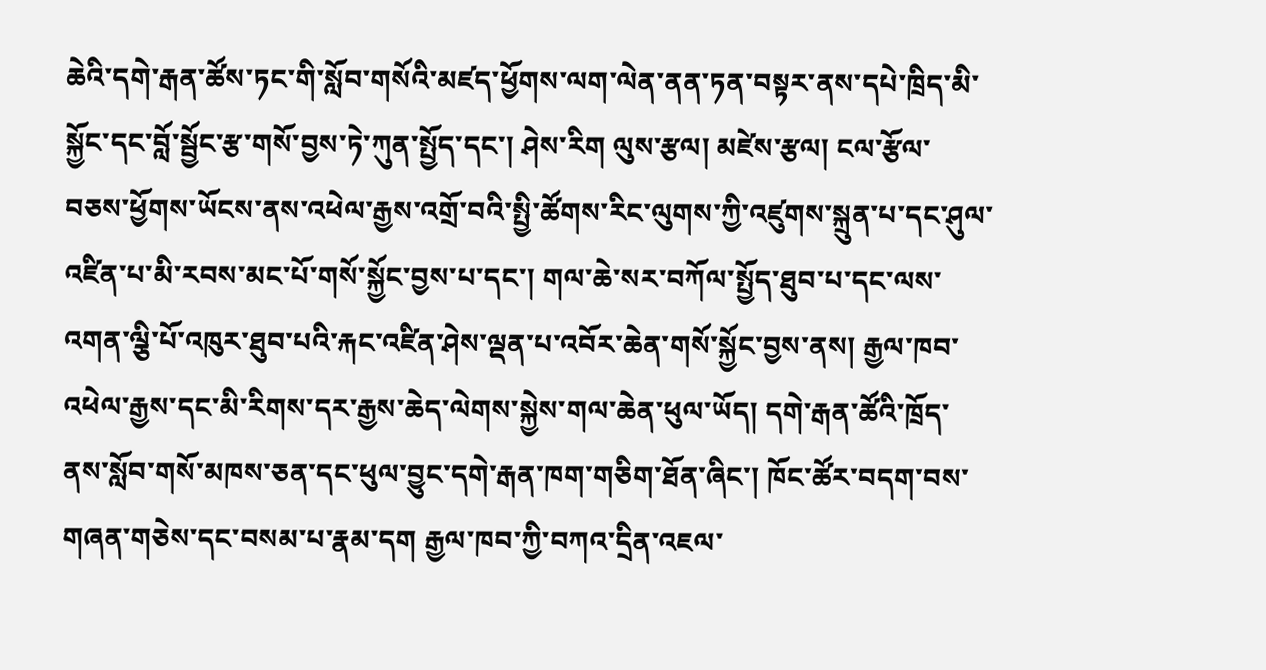ཆེའི་དགེ་རྒན་ཚོས་ཏང་གི་སློབ་གསོའི་མཛད་ཕྱོགས་ལག་ལེན་ནན་ཏན་བསྟར་ནས་དཔེ་ཁྲིད་མི་སྐྱོང་དང་བློ་སྦྱོང་རྩ་གསོ་བྱས་ཏེ་ཀུན་སྤྱོད་དང་། ཤེས་རིག ལུས་རྩལ། མཛེས་རྩལ། ངལ་རྩོལ་བཅས་ཕྱོགས་ཡོངས་ནས་འཕེལ་རྒྱས་འགྲོ་བའི་སྤྱི་ཚོགས་རིང་ལུགས་ཀྱི་འཛུགས་སྐྲུན་པ་དང་ཤུལ་འཛིན་པ་མི་རབས་མང་པོ་གསོ་སྐྱོང་བྱས་པ་དང་། གལ་ཆེ་སར་བཀོལ་སྤྱོད་ཐུབ་པ་དང་ལས་འགན་ལྕི་པོ་འཁུར་ཐུབ་པའི་རྐང་འཛིན་ཤེས་ལྡན་པ་འབོར་ཆེན་གསོ་སྐྱོང་བྱས་ནས། རྒྱལ་ཁབ་འཕེལ་རྒྱས་དང་མི་རིགས་དར་རྒྱས་ཆེད་ལེགས་སྐྱེས་གལ་ཆེན་ཕུལ་ཡོད། དགེ་རྒན་ཚོའི་ཁྲོད་ནས་སློབ་གསོ་མཁས་ཅན་དང་ཕུལ་བྱུང་དགེ་རྒན་ཁག་གཅིག་ཐོན་ཞིང་། ཁོང་ཚོར་བདག་བས་གཞན་གཅེས་དང་བསམ་པ་རྣམ་དག རྒྱལ་ཁབ་ཀྱི་བཀའ་དྲིན་འཇལ་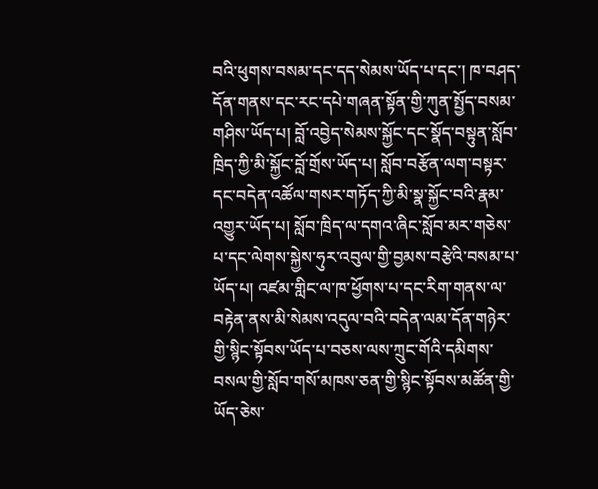བའི་ཕུགས་བསམ་དང་དད་སེམས་ཡོད་པ་དང་། ཁ་བཤད་དོན་གནས་དང་རང་དཔེ་གཞན་སྟོན་གྱི་ཀུན་སྤྱོད་བསམ་གཤིས་ཡོད་པ། བློ་འབྱེད་སེམས་སྐྱོང་དང་སྣོད་བསྟུན་སློབ་ཁྲིད་ཀྱི་མི་སྐྱོང་བློ་གྲོས་ཡོད་པ། སློབ་བརྩོན་ལག་བསྟར་དང་བདེན་འཚོལ་གསར་གཏོད་ཀྱི་མི་སྣ་སྐྱོང་བའི་རྣམ་འགྱུར་ཡོད་པ། སློབ་ཁྲིད་ལ་དགའ་ཞིང་སློབ་མར་གཅེས་པ་དང་ལེགས་སྐྱེས་ཧུར་འབུལ་གྱི་བྱམས་བརྩེའི་བསམ་པ་ཡོད་པ། འཛམ་གླིང་ལ་ཁ་ཕྱོགས་པ་དང་རིག་གནས་ལ་བརྟེན་ནས་མི་སེམས་འདུལ་བའི་བདེན་ལམ་དོན་གཉེར་གྱི་སྙིང་སྟོབས་ཡོད་པ་བཅས་ལས་ཀྲུང་གོའི་དམིགས་བསལ་གྱི་སློབ་གསོ་མཁས་ཅན་གྱི་སྙིང་སྟོབས་མཚོན་གྱི་ཡོད་ཅེས་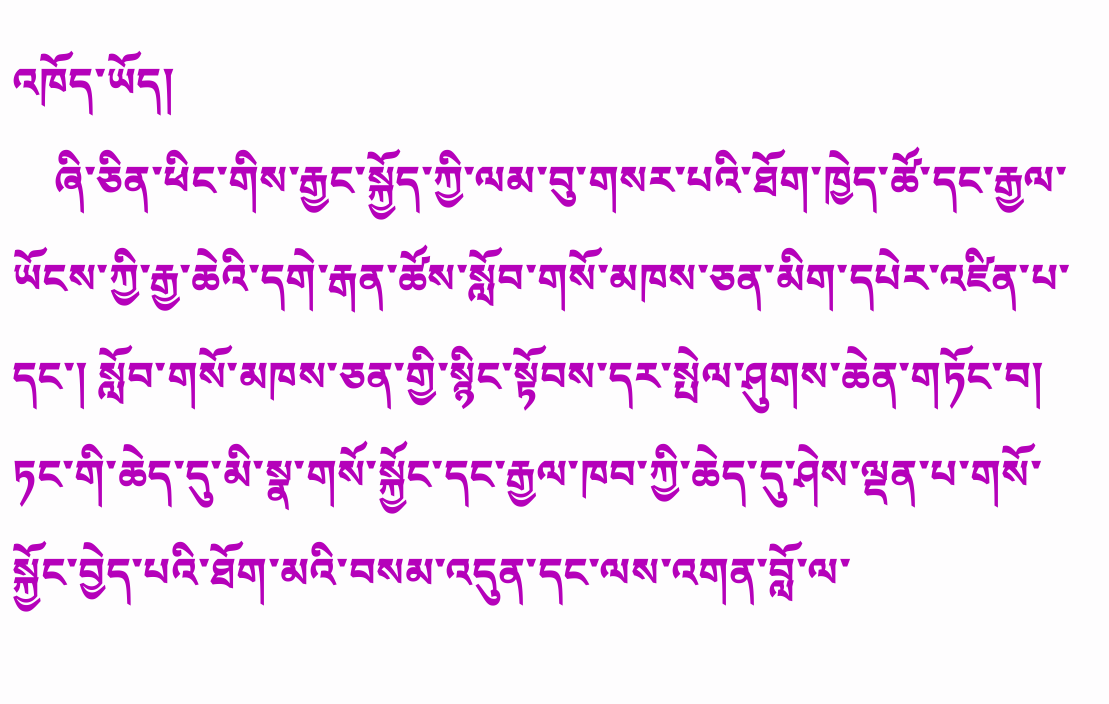འཁོད་ཡོད།
    ཞི་ཅིན་ཕིང་གིས་རྒྱང་སྐྱོད་ཀྱི་ལམ་བུ་གསར་པའི་ཐོག་ཁྱེད་ཚོ་དང་རྒྱལ་ཡོངས་ཀྱི་རྒྱ་ཆེའི་དགེ་རྒན་ཚོས་སློབ་གསོ་མཁས་ཅན་མིག་དཔེར་འཛིན་པ་དང་། སློབ་གསོ་མཁས་ཅན་གྱི་སྙིང་སྟོབས་དར་སྤེལ་ཤུགས་ཆེན་གཏོང་བ། ཏང་གི་ཆེད་དུ་མི་སྣ་གསོ་སྐྱོང་དང་རྒྱལ་ཁབ་ཀྱི་ཆེད་དུ་ཤེས་ལྡན་པ་གསོ་སྐྱོང་བྱེད་པའི་ཐོག་མའི་བསམ་འདུན་དང་ལས་འགན་བློ་ལ་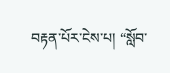བརྟན་པོར་ངེས་པ། “སློབ་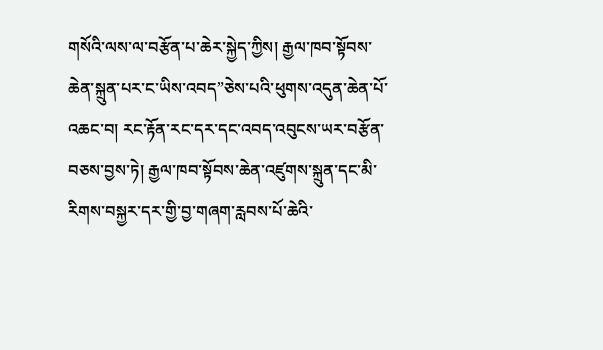གསོའི་ལས་ལ་བརྩོན་པ་ཆེར་སྐྱེད་ཀྱིས། རྒྱལ་ཁབ་སྟོབས་ཆེན་སྐྲུན་པར་ང་ཡིས་འབད”ཅེས་པའི་ཕུགས་འདུན་ཆེན་པོ་འཆང་བ། རང་རྟོན་རང་དར་དང་འབད་འབུངས་ཡར་བརྩོན་བཅས་བྱས་ཏེ། རྒྱལ་ཁབ་སྟོབས་ཆེན་འཛུགས་སྐྲུན་དང་མི་རིགས་བསྐྱར་དར་གྱི་བྱ་གཞག་རླབས་པོ་ཆེའི་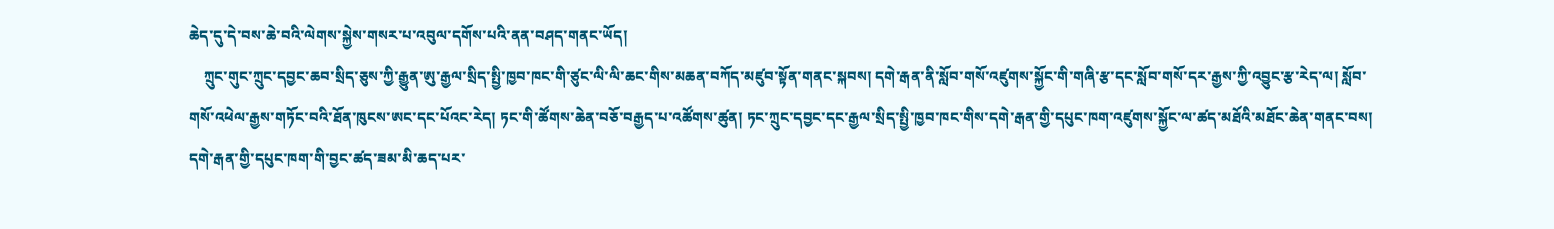ཆེད་དུ་དེ་བས་ཆེ་བའི་ལེགས་སྐྱེས་གསར་པ་འབུལ་དགོས་པའི་ནན་བཤད་གནང་ཡོད།
    ཀྲུང་གུང་ཀྲུང་དབྱང་ཆབ་སྲིད་ཅུས་ཀྱི་རྒྱུན་ཨུ་རྒྱལ་སྲིད་སྤྱི་ཁྱབ་ཁང་གི་ཙུང་ལི་ལི་ཆང་གིས་མཆན་བཀོད་མཛུབ་སྟོན་གནང་སྐབས། དགེ་རྒན་ནི་སློབ་གསོ་འཛུགས་སྐྱོང་གི་གཞི་རྩ་དང་སློབ་གསོ་དར་རྒྱས་ཀྱི་འབྱུང་རྩ་རེད་ལ། སློབ་གསོ་འཕེལ་རྒྱས་གཏོང་བའི་ཐོན་ཁུངས་ཨང་དང་པོའང་རེད། ཏང་གི་ཚོགས་ཆེན་བཅོ་བརྒྱད་པ་འཚོགས་ཚུན། ཏང་ཀྲུང་དབྱང་དང་རྒྱལ་སྲིད་སྤྱི་ཁྱབ་ཁང་གིས་དགེ་རྒན་གྱི་དཔུང་ཁག་འཛུགས་སྐྱོང་ལ་ཚད་མཐོའི་མཐོང་ཆེན་གནང་བས། དགེ་རྒན་གྱི་དཔུང་ཁག་གི་བྱང་ཚད་ཟམ་མི་ཆད་པར་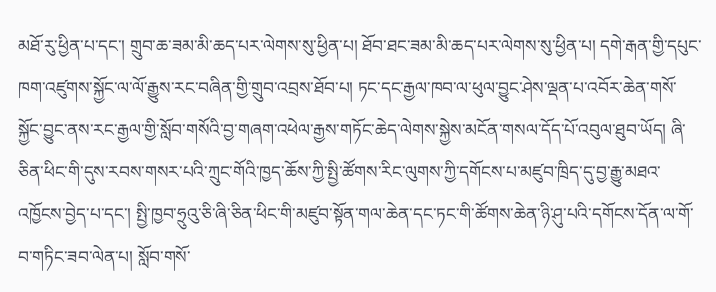མཐོ་རུ་ཕྱིན་པ་དང་། གྲུབ་ཆ་ཟམ་མི་ཆད་པར་ལེགས་སུ་ཕྱིན་པ། ཐོབ་ཐང་ཟམ་མི་ཆད་པར་ལེགས་སུ་ཕྱིན་པ། དགེ་རྒན་གྱི་དཔུང་ཁག་འཛུགས་སྐྱོང་ལ་ལོ་རྒྱུས་རང་བཞིན་གྱི་གྲུབ་འབྲས་ཐོབ་པ། ཏང་དང་རྒྱལ་ཁབ་ལ་ཕུལ་བྱུང་ཤེས་ལྡན་པ་འབོར་ཆེན་གསོ་སྐྱོང་བྱུང་ནས་རང་རྒྱལ་གྱི་སློབ་གསོའི་བྱ་གཞག་འཕེལ་རྒྱས་གཏོང་ཆེད་ལེགས་སྐྱེས་མངོན་གསལ་དོད་པོ་འབུལ་ཐུབ་ཡོད། ཞི་ཅིན་ཕིང་གི་དུས་རབས་གསར་པའི་ཀྲུང་གོའི་ཁྱད་ཆོས་ཀྱི་སྤྱི་ཚོགས་རིང་ལུགས་ཀྱི་དགོངས་པ་མཛུབ་ཁྲིད་དུ་བྱ་རྒྱུ་མཐའ་འཁྱོངས་བྱེད་པ་དང་། སྤྱི་ཁྱབ་ཧྲུའུ་ཅི་ཞི་ཅིན་ཕིང་གི་མཛུབ་སྟོན་གལ་ཆེན་དང་ཏང་གི་ཚོགས་ཆེན་ཉི་ཤུ་པའི་དགོངས་དོན་ལ་གོ་བ་གཏིང་ཟབ་ལེན་པ། སློབ་གསོ་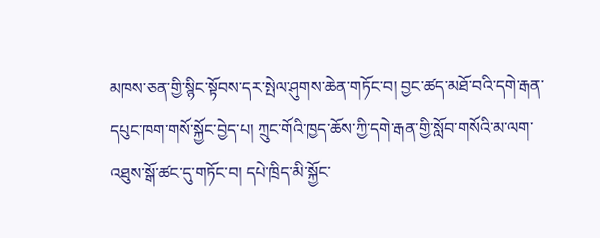མཁས་ཅན་གྱི་སྙིང་སྟོབས་དར་སྤེལ་ཤུགས་ཆེན་གཏོང་བ། བྱང་ཚད་མཐོ་བའི་དགེ་རྒན་དཔུང་ཁག་གསོ་སྐྱོང་བྱེད་པ། ཀྲུང་གོའི་ཁྱད་ཆོས་ཀྱི་དགེ་རྒན་གྱི་སློབ་གསོའི་མ་ལག་འཐུས་སྒོ་ཚང་དུ་གཏོང་བ། དཔེ་ཁྲིད་མི་སྐྱོང་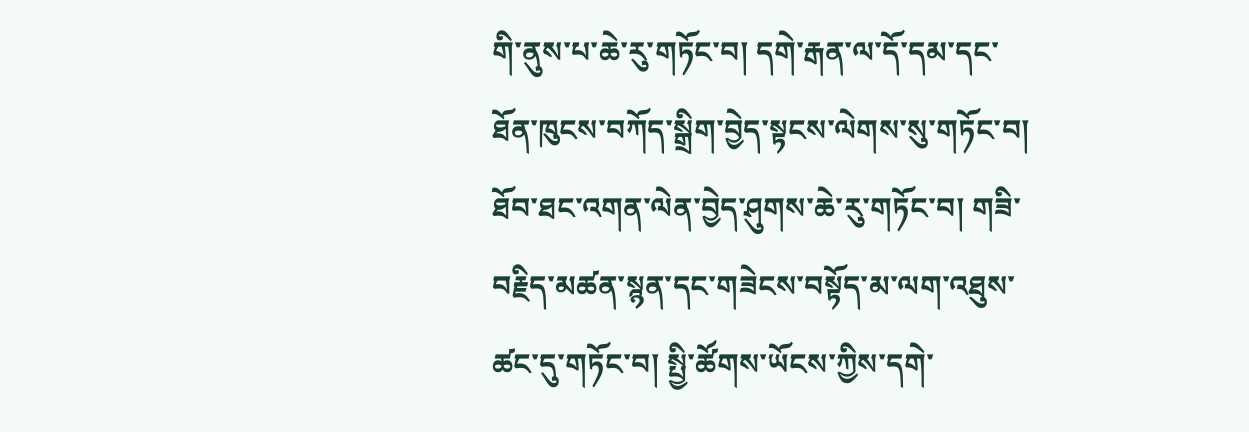གི་ནུས་པ་ཆེ་རུ་གཏོང་བ། དགེ་རྒན་ལ་དོ་དམ་དང་ཐོན་ཁུངས་བཀོད་སྒྲིག་བྱེད་སྟངས་ལེགས་སུ་གཏོང་བ། ཐོབ་ཐང་འགན་ལེན་བྱེད་ཤུགས་ཆེ་རུ་གཏོང་བ། གཟི་བརྗིད་མཚན་སྙན་དང་གཟེངས་བསྟོད་མ་ལག་འཐུས་ཚང་དུ་གཏོང་བ། སྤྱི་ཚོགས་ཡོངས་ཀྱིས་དགེ་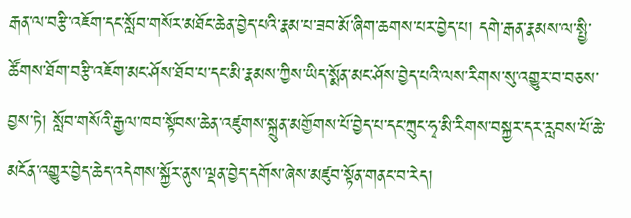རྒན་ལ་བརྩི་འཇོག་དང་སློབ་གསོར་མཐོང་ཆེན་བྱེད་པའི་རྣམ་པ་ཟབ་མོ་ཞིག་ཆགས་པར་བྱེད་པ། དགེ་རྒན་རྣམས་ལ་སྤྱི་ཚོགས་ཐོག་བརྩི་འཇོག་མང་ཤོས་ཐོབ་པ་དང་མི་རྣམས་ཀྱིས་ཡིད་སྨོན་མང་ཤོས་བྱེད་པའི་ལས་རིགས་སུ་འགྱུར་བ་བཅས་བྱས་ཏེ། སློབ་གསོའི་རྒྱལ་ཁབ་སྟོབས་ཆེན་འཛུགས་སྐྲུན་མགྱོགས་པོ་བྱེད་པ་དང་ཀྲུང་ཧྭ་མི་རིགས་བསྐྱར་དར་རླབས་པོ་ཆེ་མངོན་འགྱུར་བྱེད་ཆེད་འདེགས་སྐྱོར་ནུས་ལྡན་བྱེད་དགོས་ཞེས་མཛུབ་སྟོན་གནང་བ་རེད།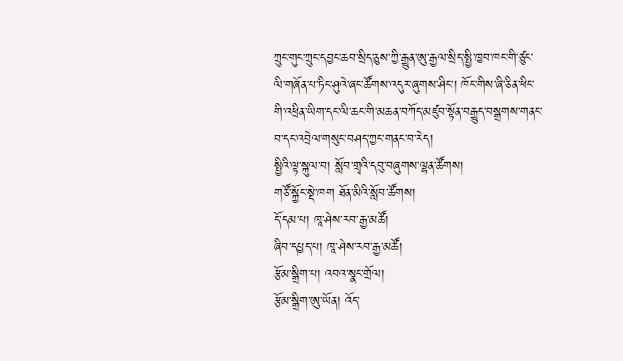ཀྲུང་གུང་ཀྲུང་དབྱང་ཆབ་སྲིད་ཅུས་ཀྱི་རྒྱུན་ཨུ་རྒྱལ་སྲིད་སྤྱི་ཁྱབ་ཁང་གི་ཙུང་ལི་གཞོན་པ་ཏིང་ཤུའེ་ཞང་ཚོགས་འདུར་ཞུགས་ཤིང་། ཁོང་གིས་ཞི་ཅིན་ཕིང་གི་འཕྲིན་ཡིག་དང་ལི་ཆང་གི་མཆན་བཀོད་མཛུབ་སྟོན་བརྒྱུད་བསྒྲགས་གནང་བ་དང་འབྲེལ་གསུང་བཤད་ཀྱང་གནང་བ་རེད།
སྤྱིའི་ལྟ་སྐུལ་བ། སློབ་གྲྭའི་དབུ་བཞུགས་ལྷན་ཚོགས།
གཙོ་སྐྱོང་སྡེ་ཁག ཐོན་མིའི་སློབ་ཚོགས།
དོ་དམ་པ། ཁཱ་ཤེས་རབ་རྒྱ་མཚོ།
ཞིབ་དཔྱད་པ། ཁཱ་ཤེས་རབ་རྒྱ་མཚོ།
རྩོམ་སྒྲིག་པ། འབའ་སྣང་གྲོལ།
རྩོམ་སྒྲིག་ཨུ་ཡོན། འོད་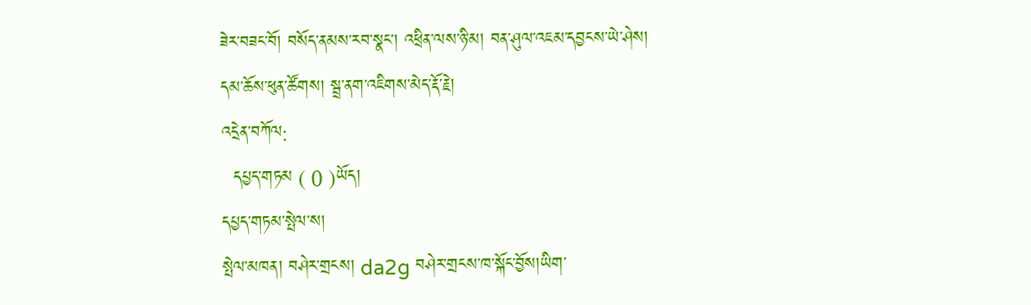ཟེར་བཟང་བོ། བསོད་ནམས་རབ་སྣང་། འཕྲིན་ལས་ཉི་མ། བན་ཤུལ་འཇམ་དབྱངས་ཡེ་ཤེས། དམ་ཆོས་ཕུན་ཚོགས། སྦྲ་ནག་འཇིགས་མེད་རྡོ་རྗེ།
འདྲེན་བཀོལ:
  དཔྱད་གཏམ ( 0 )ཡོད།
དཔྱད་གཏམ་སྤེལ་ས།
སྤེལ་མཁན། བཤེར་གྲངས། da2g བཤེར་གྲངས་ཁ་སྐོང་བྱོས།ཡིག་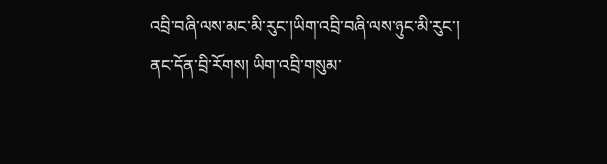འབྲི་བཞི་ལས་མང་མི་རུང་།ཡིག་འབྲི་བཞི་ལས་ཉུང་མི་རུང་།
ནང་དོན་བྲི་རོགས། ཡིག་འབྲི་གསུམ་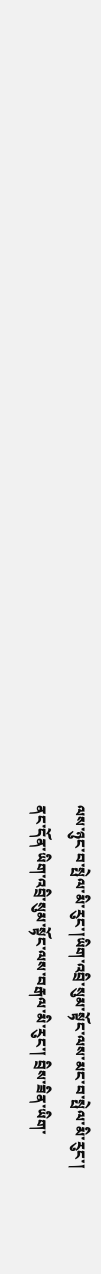ལས་ཉུང་བ་སྤེལ་མི་རུང་།ཡིག་འབྲི་སུམ་སྟོང་ལས་མང་བ་སྤེལ་མི་རུང་།
ནང་དོན་ཡིག་འབྲི་སུམ་སྟོང་ལས་བརྒལ་མི་རུང་། བྲིས་ཟིན་ཡིག་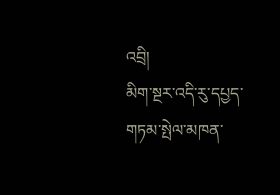འབྲི།
མིག་སྔར་འདི་རུ་དཔྱད་གཏམ་སྤེལ་མཁན་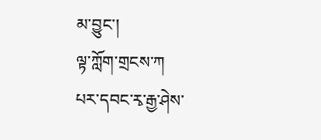མ་བྱུང་།
ལྟ་ཀློག་གྲངས་ཀ
པར་དབང་རྭ་རྒྱ་ཤེས་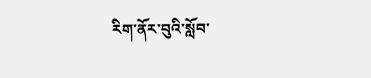རིག་ནོར་བུའི་སློབ་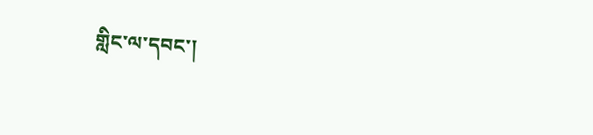གླིང་ལ་དབང་།